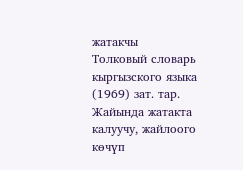жатакчы
Толковый словарь кыргызского языка (1969) зат. тар. Жайында жатакта калуучу, жайлоого көчүп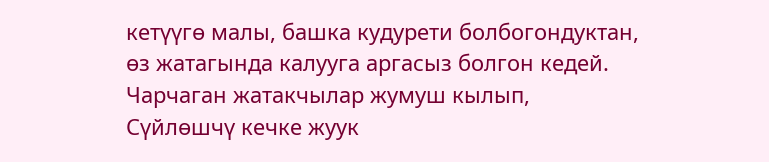кетүүгө малы, башка кудурети болбогондуктан, өз жатагында калууга аргасыз болгон кедей. Чарчаган жатакчылар жумуш кылып, Сүйлөшчү кечке жуук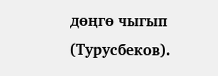дөңгө чыгып (Турусбеков).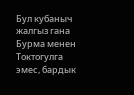Бул кубаныч жалгыз гана Бурма менен Токтогулга эмес, бардык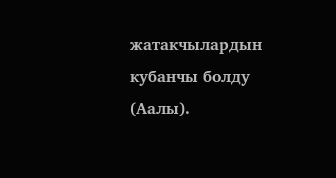жатакчылардын кубанчы болду (Аалы).